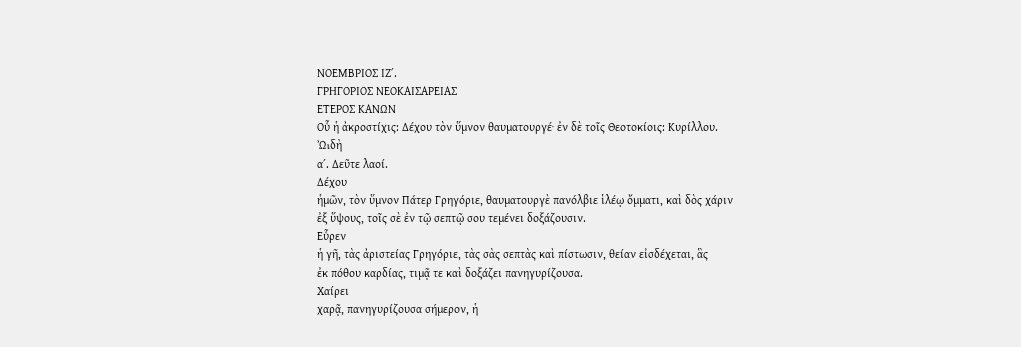ΝΟΕΜΒΡΙΟΣ ΙΖ΄.
ΓΡΗΓΟΡΙΟΣ ΝΕΟΚΑΙΣΑΡΕΙΑΣ
ΕΤΕΡΟΣ ΚΑΝΩΝ
Οὗ ἡ ἀκροστίχις: Δέχου τὸν ὕμνον θαυματουργέ· ἐν δὲ τοῖς Θεοτοκίοις: Κυρίλλου.
ᾨδὴ
α΄. Δεῦτε λαοί.
Δέχου
ἡμῶν, τὸν ὕμνον Πάτερ Γρηγόριε, θαυματουργὲ πανόλβιε ἱλέῳ ὄμματι, καὶ δὸς χάριν
ἐξ ὕψους, τοῖς σὲ ἐν τῷ σεπτῷ σου τεμένει δοξάζουσιν.
Εὗρεν
ἡ γῆ, τὰς ἀριστείας Γρηγόριε, τὰς σὰς σεπτὰς καὶ πίστωσιν, θείαν εἰσδέχεται, ἃς
ἐκ πόθου καρδίας, τιμᾷ τε καὶ δοξάζει πανηγυρίζουσα.
Χαίρει
χαρᾷ, πανηγυρίζουσα σήμερον, ἡ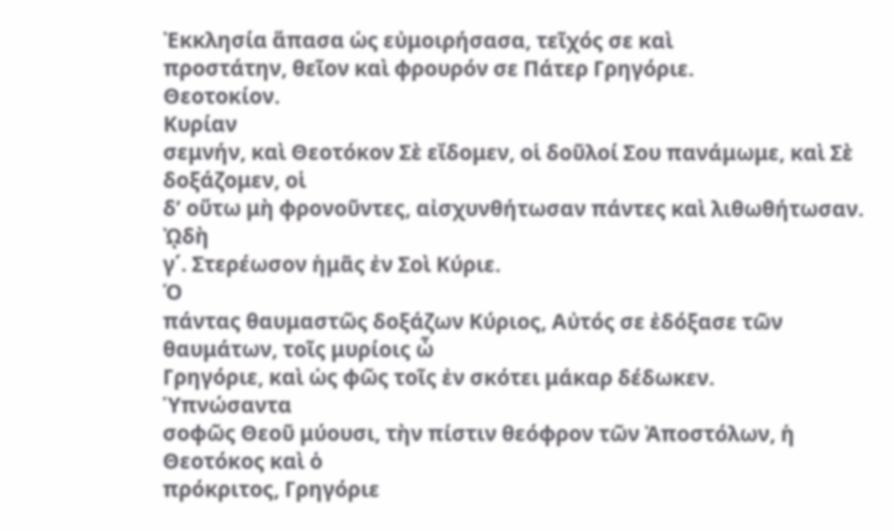Ἐκκλησία ἅπασα ὡς εὐμοιρήσασα, τεῖχός σε καὶ
προστάτην, θεῖον καὶ φρουρόν σε Πάτερ Γρηγόριε.
Θεοτοκίον.
Κυρίαν
σεμνήν, καὶ Θεοτόκον Σὲ εἴδομεν, οἱ δοῦλοί Σου πανάμωμε, καὶ Σὲ δοξάζομεν, οἱ
δ’ οὕτω μὴ φρονοῦντες, αἰσχυνθήτωσαν πάντες καὶ λιθωθήτωσαν.
ᾨδὴ
γ΄. Στερέωσον ἡμᾶς ἐν Σοὶ Κύριε.
Ὁ
πάντας θαυμαστῶς δοξάζων Κύριος, Αὐτός σε ἐδόξασε τῶν θαυμάτων, τοῖς μυρίοις ὦ
Γρηγόριε, καὶ ὡς φῶς τοῖς ἐν σκότει μάκαρ δέδωκεν.
Ὑπνώσαντα
σοφῶς Θεοῦ μύουσι, τὴν πίστιν θεόφρον τῶν Ἀποστόλων, ἡ Θεοτόκος καὶ ὁ
πρόκριτος, Γρηγόριε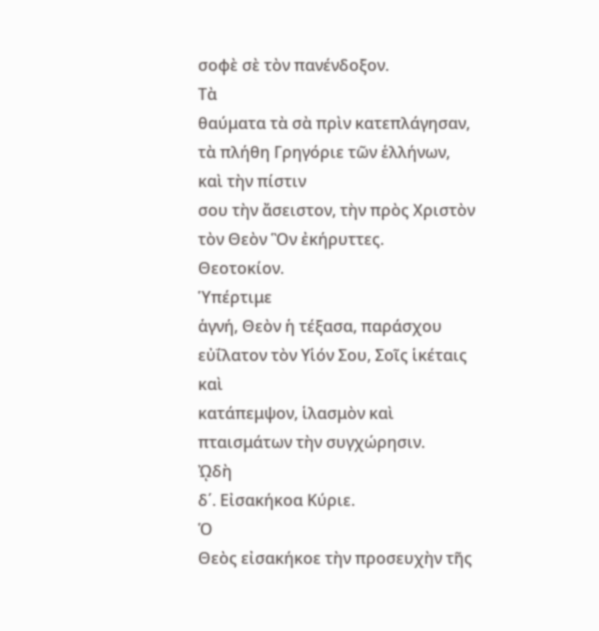σοφὲ σὲ τὸν πανένδοξον.
Τὰ
θαύματα τὰ σὰ πρὶν κατεπλάγησαν, τὰ πλήθη Γρηγόριε τῶν ἑλλήνων, καὶ τὴν πίστιν
σου τὴν ἄσειστον, τὴν πρὸς Χριστὸν τὸν Θεὸν Ὃν ἐκήρυττες.
Θεοτοκίον.
Ὑπέρτιμε
ἁγνή, Θεὸν ἡ τέξασα, παράσχου εὐΐλατον τὸν Υἱόν Σου, Σοῖς ἱκέταις καὶ
κατάπεμψον, ἱλασμὸν καὶ πταισμάτων τὴν συγχώρησιν.
ᾨδὴ
δ΄. Εἰσακήκοα Κύριε.
Ὁ
Θεὸς εἰσακήκοε τὴν προσευχὴν τῆς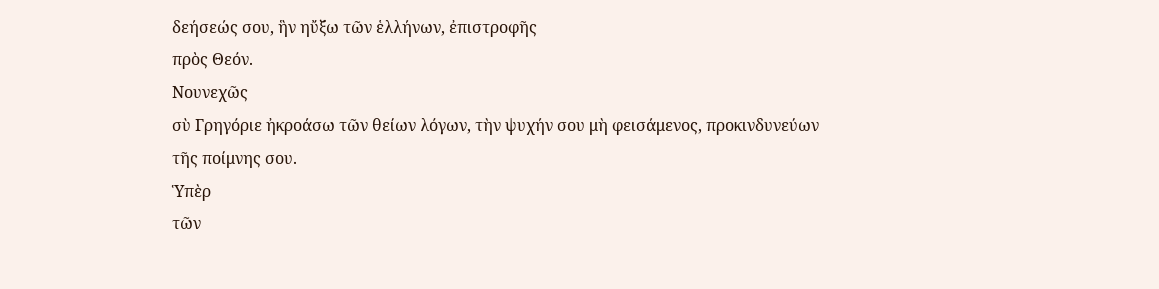δεήσεώς σου, ἣν ηὔξω τῶν ἑλλήνων, ἐπιστροφῆς
πρὸς Θεόν.
Νουνεχῶς
σὺ Γρηγόριε ἠκροάσω τῶν θείων λόγων, τὴν ψυχήν σου μὴ φεισάμενος, προκινδυνεύων
τῆς ποίμνης σου.
Ὑπὲρ
τῶν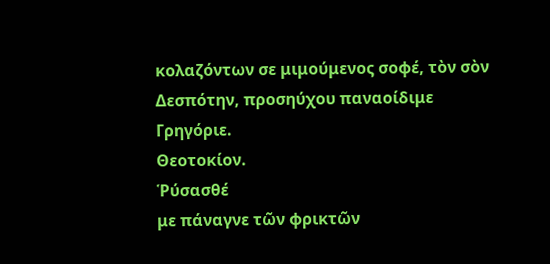κολαζόντων σε μιμούμενος σοφέ, τὸν σὸν Δεσπότην, προσηύχου παναοίδιμε
Γρηγόριε.
Θεοτοκίον.
Ῥύσασθέ
με πάναγνε τῶν φρικτῶν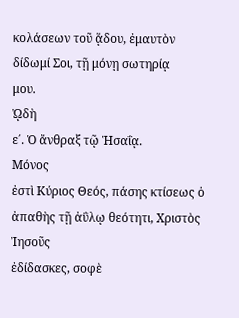κολάσεων τοῦ ᾅδου, ἐμαυτὸν δίδωμί Σοι, τῇ μόνῃ σωτηρίᾳ
μου.
ᾨδὴ
ε΄. Ὁ ἄνθραξ τῷ Ἡσαΐᾳ.
Μόνος
ἐστὶ Κύριος Θεός, πάσης κτίσεως ὁ ἀπαθὴς τῇ ἀΰλῳ θεότητι, Χριστὸς Ἰησοῦς
ἐδίδασκες, σοφὲ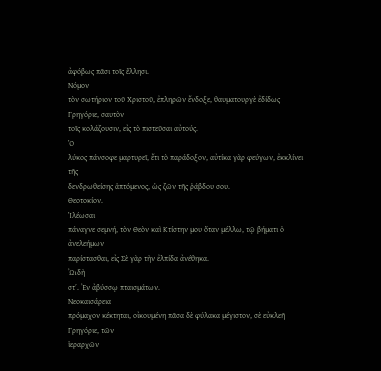ἀφόβως πᾶσι τοῖς ἕλλησι.
Νόμον
τὸν σωτήριον τοῦ Χριστοῦ, ἐπληρῶν ἔνδοξε, θαυματουργὲ ἐδίδως Γρηγόριε, σαυτὸν
τοῖς κολάζουσιν, εἰς τὸ πιστεῦσαι αὐτούς.
Ὁ
λύκος πάνσοφε μαρτυρεῖ, ἔτι τὸ παράδοξον, αὐτίκα γὰρ φεύγων, ἐκκλίνει τῆς
δενδρωθείσης ἁπτόμενος, ὡς ζῶν τῆς ῥάβδου σου.
Θεοτοκίον.
Ἱλέωσαι
πάναγνε σεμνή, τὸν Θεὸν καὶ Κτίστην μου ὅταν μέλλω, τῷ βήματι ὁ ἀνελεήμων
παρίστασθαι, εἰς Σὲ γὰρ τὴν ἐλπίδα ἀνέθηκα.
ᾨδὴ
στ΄. Ἐν ἀβύσσῳ πταισμάτων.
Νεοκαισάρεια
πρόμαχον κέκτηται, οἰκουμένη πᾶσα δὲ φύλακα μέγιστον, σὲ εὐκλεῆ Γρηγόριε, τῶν
ἱεραρχῶν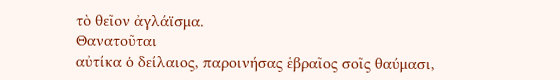τὸ θεῖον ἀγλάϊσμα.
Θανατοῦται
αὐτίκα ὁ δείλαιος, παροινήσας ἑβραῖος σοῖς θαύμασι,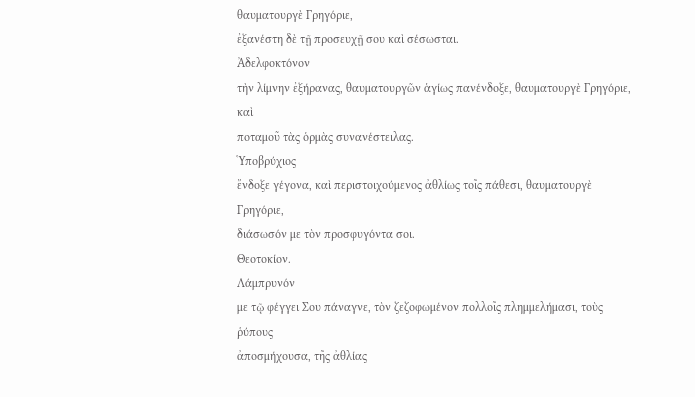θαυματουργὲ Γρηγόριε,
ἐξανέστη δὲ τῇ προσευχῇ σου καὶ σέσωσται.
Ἀδελφοκτόνον
τὴν λίμνην ἐξήρανας, θαυματουργῶν ἁγίως πανένδοξε, θαυματουργὲ Γρηγόριε, καὶ
ποταμοῦ τὰς ὁρμὰς συνανέστειλας.
Ὑποβρύχιος
ἔνδοξε γέγονα, καὶ περιστοιχούμενος ἀθλίως τοῖς πάθεσι, θαυματουργὲ Γρηγόριε,
διάσωσόν με τὸν προσφυγόντα σοι.
Θεοτοκίον.
Λάμπρυνόν
με τῷ φέγγει Σου πάναγνε, τὸν ζεζοφωμένον πολλοῖς πλημμελήμασι, τοὺς ῥύπους
ἀποσμήχουσα, τῆς ἀθλίας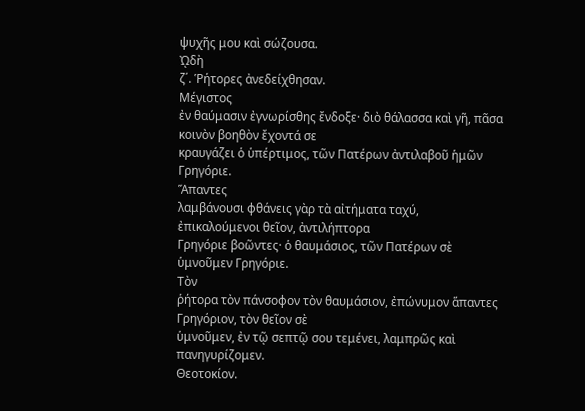ψυχῆς μου καὶ σώζουσα.
ᾨδὴ
ζ΄. Ῥήτορες ἀνεδείχθησαν.
Μέγιστος
ἐν θαύμασιν ἐγνωρίσθης ἔνδοξε· διὸ θάλασσα καὶ γῆ, πᾶσα κοινὸν βοηθὸν ἔχοντά σε
κραυγάζει ὁ ὑπέρτιμος, τῶν Πατέρων ἀντιλαβοῦ ἡμῶν Γρηγόριε.
Ἅπαντες
λαμβάνουσι φθάνεις γὰρ τὰ αἰτήματα ταχύ, ἐπικαλούμενοι θεῖον, ἀντιλήπτορα
Γρηγόριε βοῶντες· ὁ θαυμάσιος, τῶν Πατέρων σὲ ὑμνοῦμεν Γρηγόριε.
Τὸν
ῥήτορα τὸν πάνσοφον τὸν θαυμάσιον, ἐπώνυμον ἅπαντες Γρηγόριον, τὸν θεῖον σὲ
ὑμνοῦμεν, ἐν τῷ σεπτῷ σου τεμένει, λαμπρῶς καὶ πανηγυρίζομεν.
Θεοτοκίον.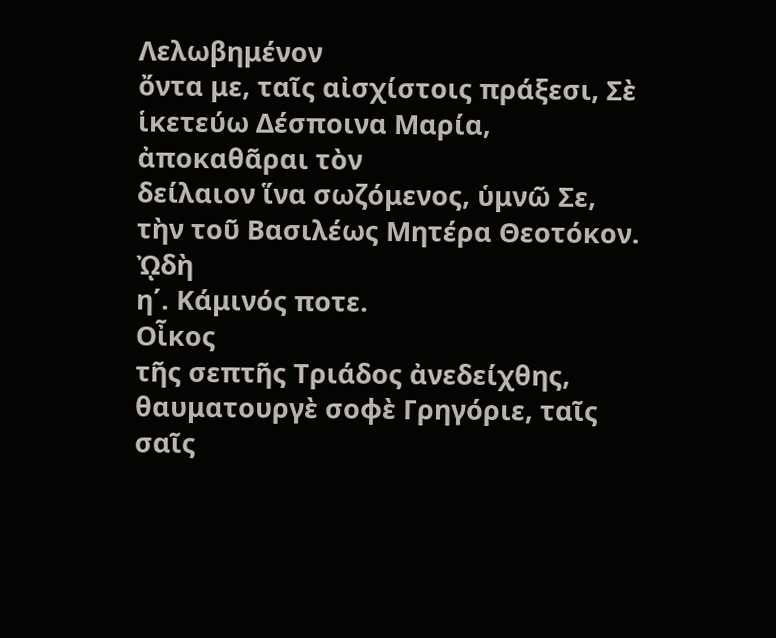Λελωβημένον
ὄντα με, ταῖς αἰσχίστοις πράξεσι, Σὲ ἱκετεύω Δέσποινα Μαρία, ἀποκαθᾶραι τὸν
δείλαιον ἵνα σωζόμενος, ὑμνῶ Σε, τὴν τοῦ Βασιλέως Μητέρα Θεοτόκον.
ᾨδὴ
η΄. Κάμινός ποτε.
Οἶκος
τῆς σεπτῆς Τριάδος ἀνεδείχθης, θαυματουργὲ σοφὲ Γρηγόριε, ταῖς σαῖς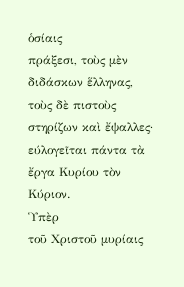ὁσίαις
πράξεσι, τοὺς μὲν διδάσκων ἕλληνας, τοὺς δὲ πιστοὺς στηρίζων καὶ ἔψαλλες·
εύλογεῖται πάντα τὰ ἔργα Κυρίου τὸν Κύριον.
Ὑπὲρ
τοῦ Χριστοῦ μυρίαις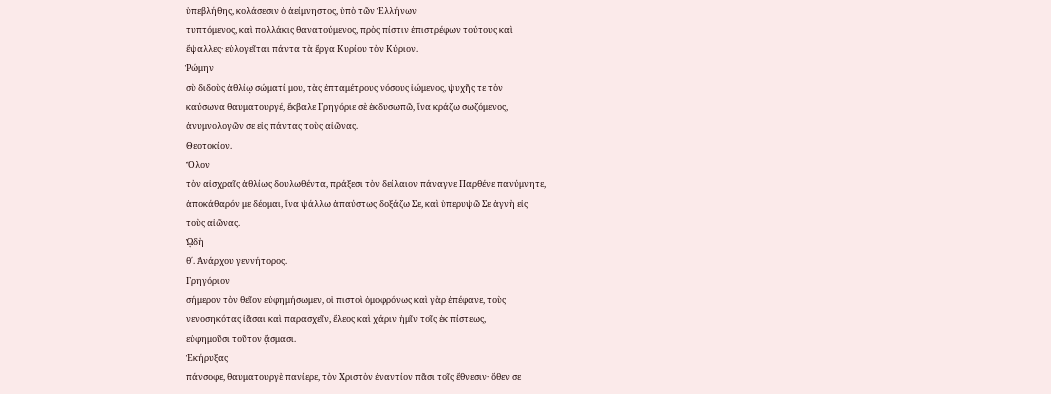ὑπεβλήθης, κολάσεσιν ὁ ἀείμνηστος, ὑπὸ τῶν Ἑλλήνων
τυπτόμενος, καὶ πολλάκις θανατούμενος, πρὸς πίστιν ἐπιστρέφων τούτους καὶ
ἔψαλλες· εὐλογεῖται πάντα τὰ ἔργα Κυρίου τὸν Κύριον.
Ῥώμην
σὺ διδοὺς ἀθλίῳ σώματί μου, τὰς ἑπταμέτρους νόσους ἰώμενος, ψυχῆς τε τὸν
καύσωνα θαυματουργέ, ἔκβαλε Γρηγόριε σὲ ἐκδυσωπῶ, ἵνα κράζω σωζόμενος,
ἀνυμνολογῶν σε εἰς πάντας τοὺς αἰῶνας.
Θεοτοκίον.
Ὄλον
τὸν αἰσχραῖς ἀθλίως δουλωθέντα, πράξεσι τὸν δείλαιον πάναγνε Παρθένε πανύμνητε,
ἀποκάθαρόν με δέομαι, ἵνα ψάλλω ἀπαύστως δοξάζω Σε, καὶ ὑπερυψῶ Σε ἁγνὴ εἰς
τοὺς αἰῶνας.
ᾨδὴ
θ΄. Ἀνάρχου γεννήτορος.
Γρηγόριον
σήμερον τὸν θεῖον εὐφημήσωμεν, οἱ πιστοὶ ὁμοφρόνως καὶ γὰρ ἐπέφανε, τοὺς
νενοσηκότας ἰᾶσαι καὶ παρασχεῖν, ἔλεος καὶ χάριν ἡμῖν τοῖς ἐκ πίστεως,
εὐφημοῦσι τοῦτον ᾄσμασι.
Ἐκήρυξας
πάνσοφε, θαυματουργὲ πανίερε, τὸν Χριστὸν ἐναντίον πᾶσι τοῖς ἔθνεσιν· ὅθεν σε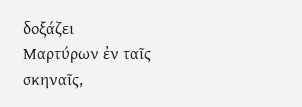δοξάζει Μαρτύρων ἐν ταῖς σκηναῖς,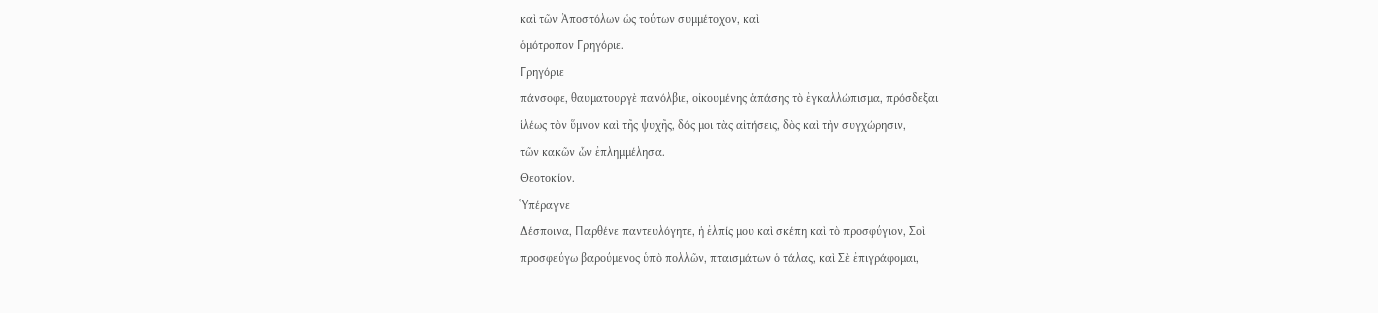καὶ τῶν Ἀποστόλων ὡς τούτων συμμέτοχον, καὶ
ὁμότροπον Γρηγόριε.
Γρηγόριε
πάνσοφε, θαυματουργὲ πανόλβιε, οἰκουμένης ἁπάσης τὸ ἐγκαλλώπισμα, πρόσδεξαι
ἱλέως τὸν ὕμνον καὶ τῆς ψυχῆς, δός μοι τὰς αἰτήσεις, δὸς καὶ τὴν συγχώρησιν,
τῶν κακῶν ὧν ἐπλημμέλησα.
Θεοτοκίον.
Ὑπέραγνε
Δέσποινα, Παρθένε παντευλόγητε, ἡ ἐλπίς μου καὶ σκέπη καὶ τὸ προσφύγιον, Σοὶ
προσφεύγω βαρούμενος ὑπὸ πολλῶν, πταισμάτων ὁ τάλας, καὶ Σὲ ἐπιγράφομαι,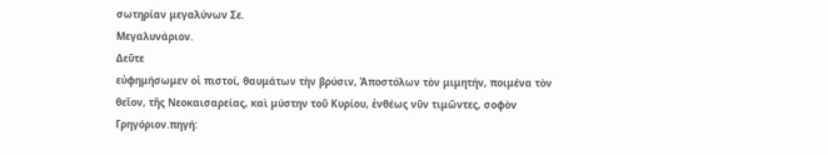σωτηρίαν μεγαλύνων Σε.
Μεγαλυνάριον.
Δεῦτε
εὐφημήσωμεν οἱ πιστοί, θαυμάτων τὴν βρύσιν, Ἀποστόλων τὸν μιμητήν, ποιμένα τὸν
θεῖον, τῆς Νεοκαισαρείας, καὶ μύστην τοῦ Κυρίου, ἐνθέως νῦν τιμῶντες, σοφὸν
Γρηγόριον.πηγή: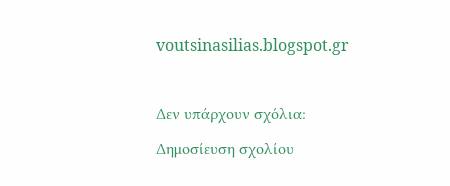voutsinasilias.blogspot.gr

Δεν υπάρχουν σχόλια:
Δημοσίευση σχολίου